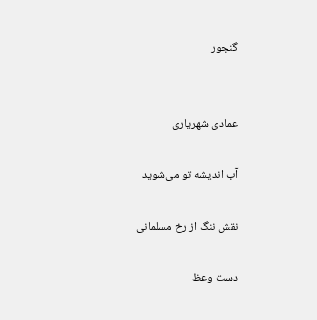گنجور


عمادی شهریاری

آب اندیشه تو می‌شوید

نقش ننگ از رخ مسلمانی

دست وعظ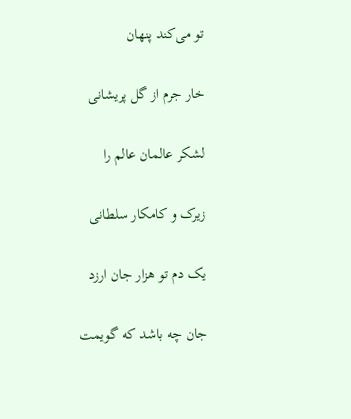تو می‌کند پنهان

خار جرم از گل پریشانی

لشکر عالمان عالم را

زیرک و کامکار سلطانی

یک دم تو هزار جان ارزد

جان چه باشد که گویمت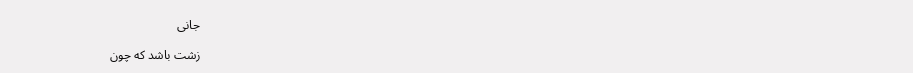جانی

زشت باشد که چون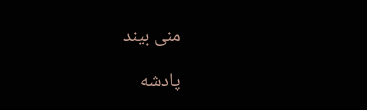منی بیند

پادشه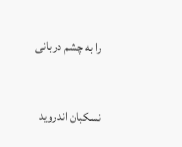را به چشم دربانی



نسکبان اندروید